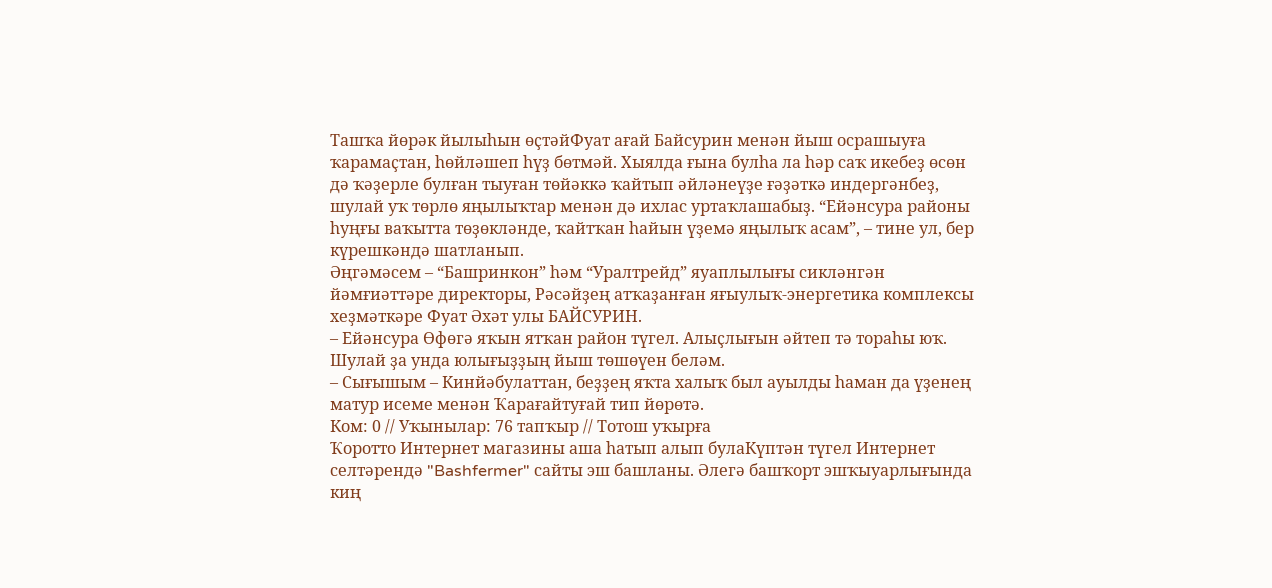Ташҡа йөрәк йылыһын өҫтәйФуат ағай Байсурин менән йыш осрашыуға ҡарамаҫтан, һөйләшеп һүҙ бөтмәй. Хыялда ғына булһа ла һәр саҡ икебеҙ өсөн дә ҡәҙерле булған тыуған төйәккә ҡайтып әйләнеүҙе ғәҙәткә индергәнбеҙ, шулай уҡ төрлө яңылыҡтар менән дә ихлас уртаҡлашабыҙ. “Ейәнсура районы һуңғы ваҡытта төҙөкләнде, ҡайтҡан һайын үҙемә яңылыҡ асам”, – тине ул, бер күрешкәндә шатланып.
Әңгәмәсем – “Башринкон” һәм “Уралтрейд” яуаплылығы сикләнгән йәмғиәттәре директоры, Рәсәйҙең атҡаҙанған яғыулыҡ-энергетика комплексы хеҙмәткәре Фуат Әхәт улы БАЙСУРИН.
– Ейәнсура Өфөгә яҡын ятҡан район түгел. Алыҫлығын әйтеп тә тораһы юҡ. Шулай ҙа унда юлығыҙҙың йыш төшөүен беләм.
– Сығышым – Кинйәбулаттан, беҙҙең яҡта халыҡ был ауылды һаман да үҙенең матур исеме менән Ҡарағайтуғай тип йөрөтә.
Ком: 0 // Уҡынылар: 76 тапҡыр // Тотош уҡырға
Ҡоротто Интернет магазины аша һатып алып булаКүптән түгел Интернет селтәрендә "Bashfermer" сайты эш башланы. Әлегә башҡорт эшҡыуарлығында киң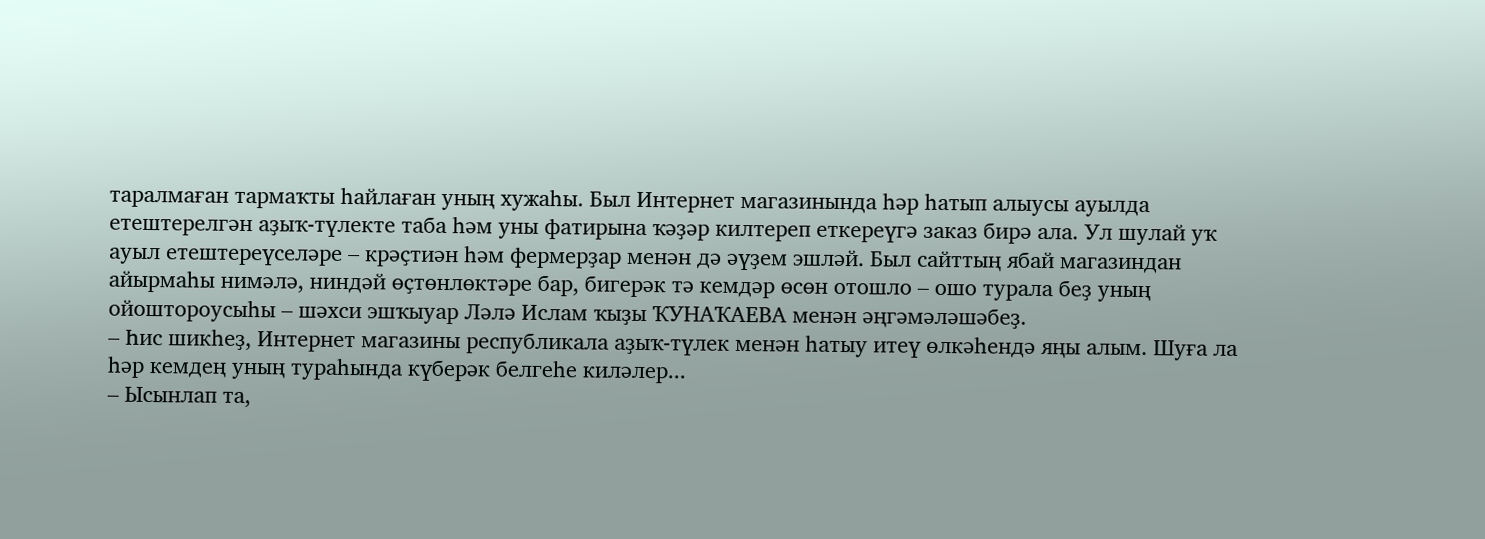таралмаған тармаҡты һайлаған уның хужаһы. Был Интернет магазинында һәр һатып алыусы ауылда етештерелгән аҙыҡ-түлекте таба һәм уны фатирына ҡәҙәр килтереп еткереүгә заказ бирә ала. Ул шулай уҡ ауыл етештереүселәре – крәҫтиән һәм фермерҙар менән дә әүҙем эшләй. Был сайттың ябай магазиндан айырмаһы нимәлә, ниндәй өҫтөнлөктәре бар, бигерәк тә кемдәр өсөн отошло – ошо турала беҙ уның ойоштороусыһы – шәхси эшҡыуар Ләлә Ислам ҡыҙы ҠУНАҠАЕВА менән әңгәмәләшәбеҙ.
– Һис шикһеҙ, Интернет магазины республикала аҙыҡ-түлек менән һатыу итеү өлкәһендә яңы алым. Шуға ла һәр кемдең уның тураһында күберәк белгеһе киләлер...
– Ысынлап та,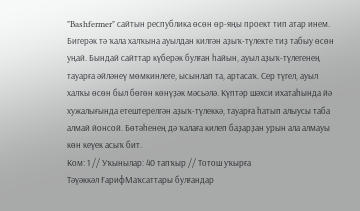"Bashfermer" сайтын республика өсөн өр-яңы проект тип атар инем. Бигерәк тә ҡала халҡына ауылдан килгән аҙыҡ-түлекте тиҙ табыу өсөн уңай. Бындай сайттар күберәк булған һайын, ауыл аҙыҡ-түлегенең тауарға әйләнеү мөмкинлеге, ысынлап та, артасаҡ. Сер түгел, ауыл халҡы өсөн был бөгөн көнүҙәк мәсьәлә. Күптәр шәхси ихатаһында йә хужалығында етештерелгән аҙыҡ-түлеккә, тауарға һатып алыусы таба алмай йонсой. Бөтәһенең дә ҡалаға килеп баҙарҙан урын ала алмауы көн кеүек асыҡ бит.
Ком: 1 // Уҡынылар: 40 тапҡыр // Тотош уҡырға
Тәүәккәл ҒарифМаҡсаттары булғандар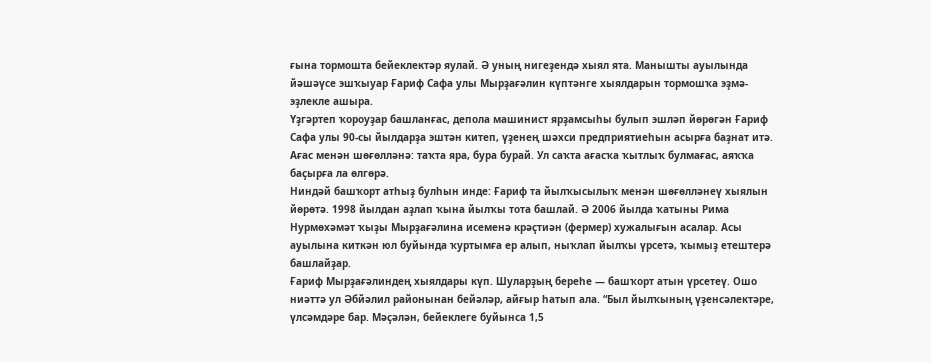ғына тормошта бейеклектәр яулай. Ә уның нигеҙендә хыял ята. Манышты ауылында йәшәүсе эшҡыуар Ғариф Сафа улы Мырҙағәлин күптәнге хыялдарын тормошҡа эҙмә-эҙлекле ашыра.
Үҙгәртеп ҡороуҙар башланғас, депола машинист ярҙамсыһы булып эшләп йөрөгән Ғариф Сафа улы 90-сы йылдарҙа эштән китеп, үҙенең шәхси предприятиеһын асырға баҙнат итә. Ағас менән шөғөлләнә: таҡта яра, бура бурай. Ул саҡта ағасҡа ҡытлыҡ булмағас, аяҡҡа баҫырға ла өлгөрә.
Ниндәй башҡорт атһыҙ булһын инде: Ғариф та йылҡысылыҡ менән шөғөлләнеү хыялын йөрөтә. 1998 йылдан аҙлап ҡына йылҡы тота башлай. Ә 2006 йылда ҡатыны Рима Нурмөхәмәт ҡыҙы Мырҙағәлина исеменә крәҫтиән (фермер) хужалығын асалар. Асы ауылына киткән юл буйында ҡуртымға ер алып, ныҡлап йылҡы үрсетә, ҡымыҙ етештерә башлайҙар.
Ғариф Мырҙағәлиндең хыялдары күп. Шуларҙың береһе — башҡорт атын үрсетеү. Ошо ниәттә ул Әбйәлил районынан бейәләр, айғыр һатып ала. “Был йылҡының үҙенсәлектәре, үлсәмдәре бар. Мәҫәлән, бейеклеге буйынса 1,5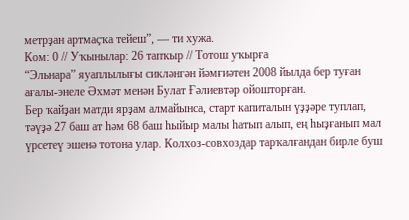метрҙан артмаҫҡа тейеш”, — ти хужа.
Ком: 0 // Уҡынылар: 26 тапҡыр // Тотош уҡырға
“Эльнара” яуаплылығы сикләнгән йәмғиәтен 2008 йылда бер туған ағалы-энеле Әхмәт менән Булат Ғәлиевтәр ойошторған.
Бер ҡайҙан матди ярҙам алмайынса, старт капиталын үҙҙәре туплап, тәүҙә 27 баш ат һәм 68 баш һыйыр малы һатып алып, ең һыҙғанып мал үрсетеү эшенә тотона улар. Колхоз-совхоздар тарҡалғандан бирле буш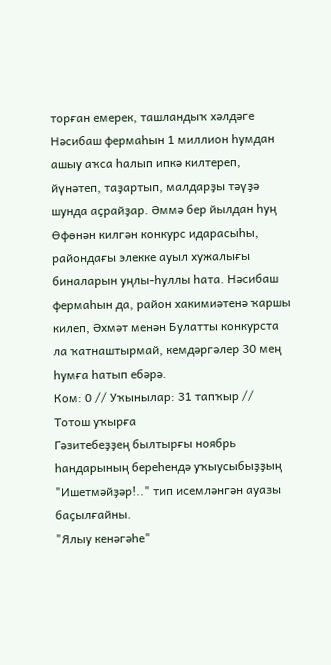торған емерек, ташландыҡ хәлдәге Нәсибаш фермаһын 1 миллион һумдан ашыу аҡса һалып ипкә килтереп, йүнәтеп, таҙартып, малдарҙы тәүҙә шунда аҫрайҙар. Әммә бер йылдан һуң Өфөнән килгән конкурс идарасыһы, райондағы элекке ауыл хужалығы биналарын уңлы-һуллы һата. Нәсибаш фермаһын да, район хакимиәтенә ҡаршы килеп, Әхмәт менән Булатты конкурста ла ҡатнаштырмай, кемдәргәлер 30 мең һумға һатып ебәрә.
Ком: 0 // Уҡынылар: 31 тапҡыр // Тотош уҡырға
Гәзитебеҙҙең былтырғы ноябрь һандарының береһендә уҡыусыбыҙҙың "Ишетмәйҙәр!.." тип исемләнгән ауазы баҫылғайны.
"Ялыу кенәгәһе"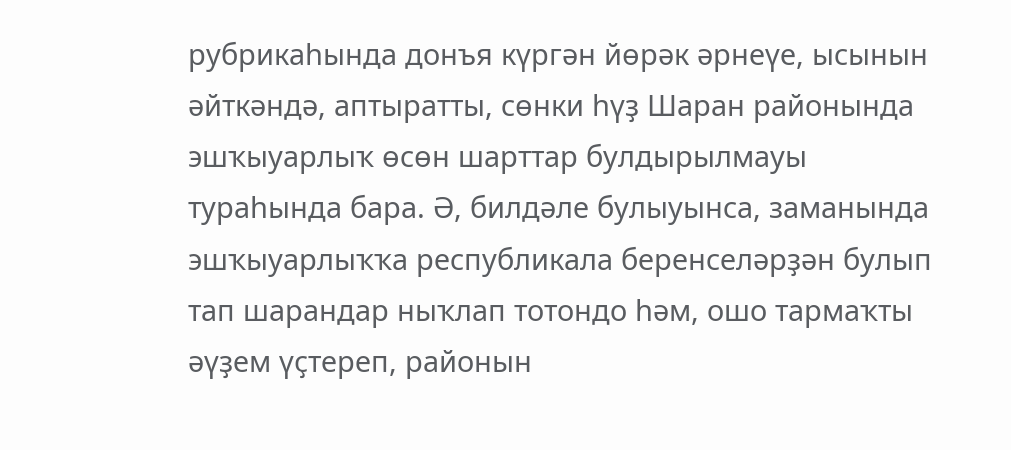рубрикаһында донъя күргән йөрәк әрнеүе, ысынын әйткәндә, аптыратты, сөнки һүҙ Шаран районында эшҡыуарлыҡ өсөн шарттар булдырылмауы тураһында бара. Ә, билдәле булыуынса, заманында эшҡыуарлыҡҡа республикала беренселәрҙән булып тап шарандар ныҡлап тотондо һәм, ошо тармаҡты әүҙем үҫтереп, районын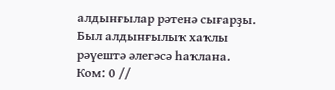алдынғылар рәтенә сығарҙы. Был алдынғылыҡ хаҡлы рәүештә әлегәсә һаҡлана.
Ком: 0 //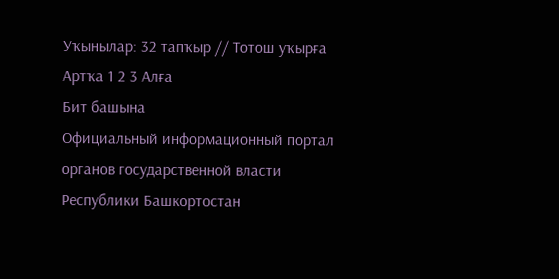Уҡынылар: 32 тапҡыр // Тотош уҡырға
Артҡа 1 2 3 Алға
Бит башына
Официальный информационный портал органов государственной власти Республики Башкортостан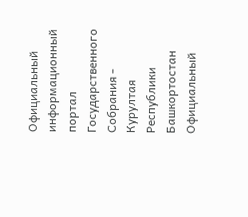Официальный информационный портал Государственного Собрания - Курултая Республики Башкортостан  Официальный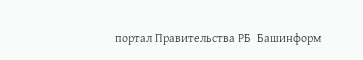портал Правительства РБ  Башинформ